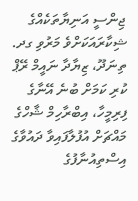ޖިންސީ އަނިޔާތަކެއްގެ ޝިކާރައަކަށްވެ މަރުވި ގދ. ތިނަދޫ، ޒިޔާދާ ނައީމް ރޭޕް ކުރި ކަމަށް ބުނެ އޭނާގެ ފިރިމީހާ، އިބްރާހިމް ޝާހްގެ މައްޗަށް އުފުލާފައިވާ ދައުވާގެ އިސްތިއުނާފުގެ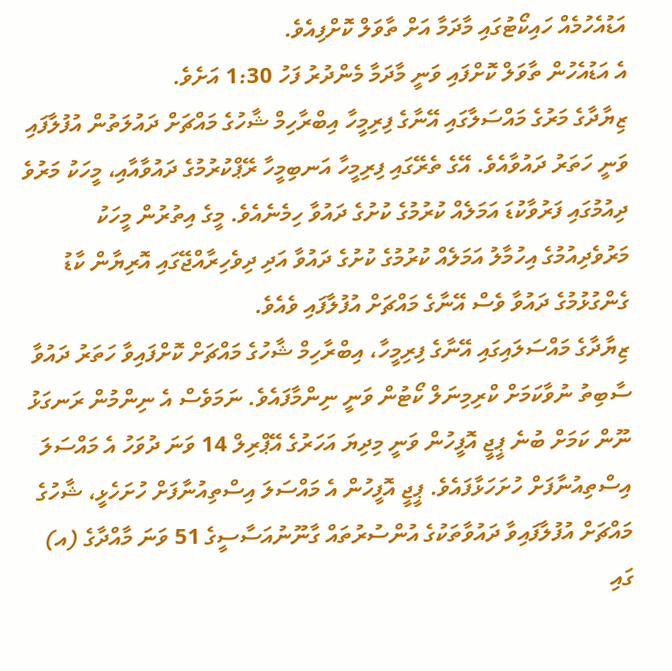އަޑުއެހުމެއް ހައިކޯޓުގައި މާދަމާ އަށް ތާވަލް ކޮށްފިއެވެ.
އެ އަޑުއެހުން ތާވަލް ކޮށްފައި ވަނީ މާދަމާ މެންދުރު ފަހު 1:30 އަށެވެ.
ޒިޔާދާގެ މަރުގެ މައްސަލާގައި އޭނާގެ ފިރިމީހާ އިބްރާހިމް ޝާހުގެ މައްޗަށް ދައުލަތުން އުފުލާފައި ވަނީ ހަތަރު ދައުވާއެވެ. އޭގެ ތެރޭގައި ފިރިމީހާ އަނބިމީހާ ރޭޕްކުރުމުގެ ދައުވާއާއި، މީހަކު މަރުވެ ދިއުމުގައި ފަރުވާކުޑަ އަމަލެއް ކުރުމުގެ ކުށުގެ ދައުވާ ހިމެނެއެވެ. މީގެ އިތުރުން މީހަކު މަރުވެދިއުމުގެ އިހުމާލު އަމަލެއް ކުރުމުގެ ކުށުގެ ދައުވާ އަދި ދިވެހިރާއްޖޭގައި އޮރިޔާން ކާޑު ގެންގުޅުމުގެ ދައުވާ ވެސް އޭނާގެ މައްޗަށް އުފުލާފައި ވެއެވެ.
ޒިޔާދާގެ މައްސަލައިގައި އޭނާގެ ފިރިމީހާ، އިބްރާހިމް ޝާހުގެ މައްޗަށް ކޮށްފައިވާ ހަތަރު ދައުވާ ސާބިތު ނުވާކަމަށް ކްރިމިނަލް ކޯޓުން ވަނީ ނިންމާފައެވެ. ނަމަވެސް އެ ނިންމުން ރަނގަޅު ނޫން ކަމަށް ބުނެ ޕީޖީ އޮފީހުން ވަނީ މިދިޔަ އަހަރުގެ އޭޕްރިލް 14 ވަނަ ދުވަހު އެ މައްސަލަ އިސްތިއުނާފަށް ހުށަހަޅާފައެވެ. ޕީޖީ އޮފީހުން އެ މައްސަލަ އިސްތިއުނާފަށް ހުށަހެޅީ، ޝާހުގެ މައްޗަށް އުފުލާފައިވާ ދައުވާތަކުގެ އުންސުރުތައް ގާނޫނުއަސާސީގެ 51 ވަނަ މާއްދާގެ (އ) ގައި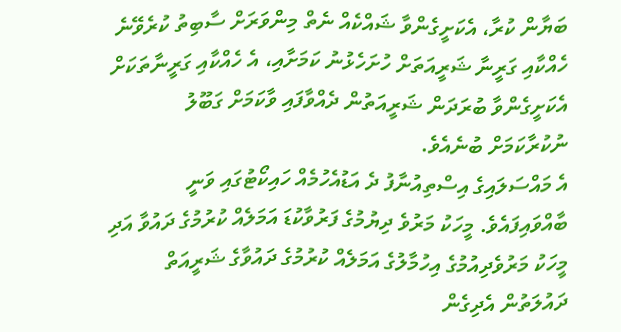ބަޔާން ކުރާ، އެކަށީގެންވާ ޝައްކެއް ނެތް މިންވަރަށް ސާބިތު ކުރެވޭނެ ހެއްކާއި ގަރީނާ ޝަރީއަތަށް ހުށަހެޅުނު ކަމަށާއި، އެ ހެއްކާއި ގަރީނާތަކަށް އެކަށީގެންވާ ބުރަދަން ޝަރީއަތުން ދެއްވާފައި ވާކަމަށް ގަބޫލު ނުކުރާކަމަށް ބުނެއެވެ.
އެ މައްސަލައިގެ އިސްތިއުނާފު ދެ އަޑުއެހުމެއް ހައިކޯޓުގައި ވަނީ ބާއްވައިފައެވެ. މީހަކު މަރުވެ ދިޔުމުގެ ފަރުވާކުޑަ އަމަލެއް ކުރުމުގެ ދައުވާ އަދި މީހަކު މަރުވެދިއުމުގެ އިހުމާލުގެ އަމަލެއް ކުރުމުގެ ދައުވާގެ ޝަރީއަތް ދައުލަތުން އެދިގެން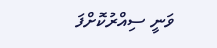ވަނީ ސިއްރުކޮށްފަ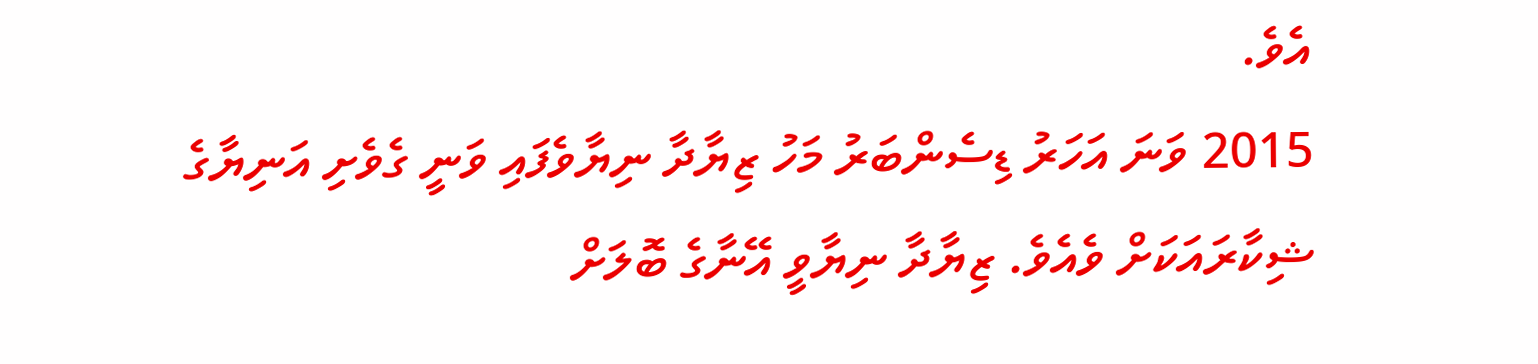އެވެ.
2015 ވަނަ އަހަރު ޑިސެންބަރު މަހު ޒިޔާދާ ނިޔާވެފައި ވަނީ ގެވެށި އަނިޔާގެ ޝިކާރައަކަށް ވެއެވެ. ޒިޔާދާ ނިޔާވީ އޭނާގެ ބޮލަށް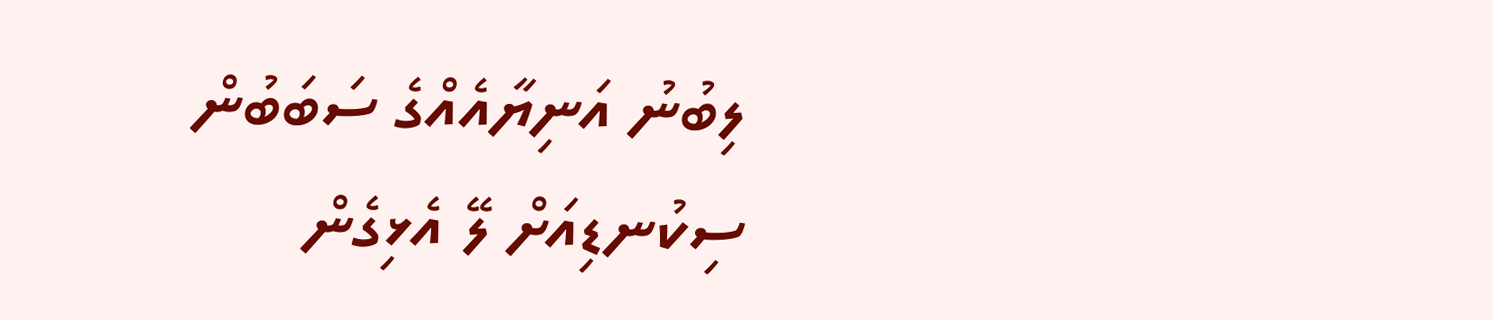ލިބުނު އަނިޔާއެއްގެ ސަބަބުން ސިކުނޑިއަށް ލޭ އެޅިގެން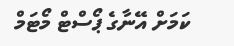ކަމަށް އޭނާގެ ޕޯސްޓް މޯޓަމް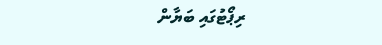ރިޕޯޓުގައި ބަޔާން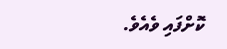ކޮށްފައި ވެއެވެ.